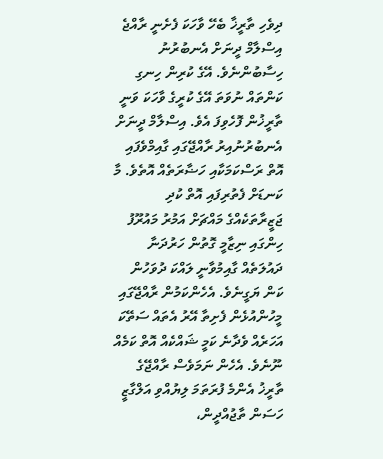ދިވެހި ތާރީޚާ ބެހޭ ވާހަކަ ފެށެނީ ރާއްޖެ އިސްލާމް ދީނަށް އެނބުރުނު ހިސާބުންނެވެ. އޭގެ ކުރިން ހިނގި ކަންތައް ނުވަތަ އޭގެ ކުރީގެ ވާހަކަ ވަނީ ތާރީޚުން ފޮހެވިފަ އެވެ. އިސްލާމް ދީނަށް އެނބުރުނުއިރު ރާއްޖޭގައި ގާއިމްވެފައި އޮތް ރަސްކަމަކާއި ހަޟާރަތެއް އޮތެވެ. މާ ކަނޑަށް ފެތުރިފައި އޮތް ކުދި ޖަޒީރާތަކެއްގެ މައްޗަށް އަމުރު މައުރޫފު ހިންގައި ނިޒާމީ ގޮތުން ހަރުދަނާ ދައުލަތެއް ގާއިމުވާނީ ލައްކަ ދުވަހުން ކަން ޔަގީނެވެ. އެހެންކަމުން ރާއްޖޭގައި މީހުންއުޅެން ފެށިތާ އޭރު އެތައް ސަތޭކަ އަހަރެއް ވެދާނެ ކަމީ ޝައްކެއް އޮތް ކަމެއް ނޫނެވެ. އެހެން ނަމަވެސް ރާއްޖޭގެ ތާރީޚު އެންމެ ފުރަތަމަ ލިޔުއްވި އަލްގާޒީ ހަސަން ތާޖުއްދީން،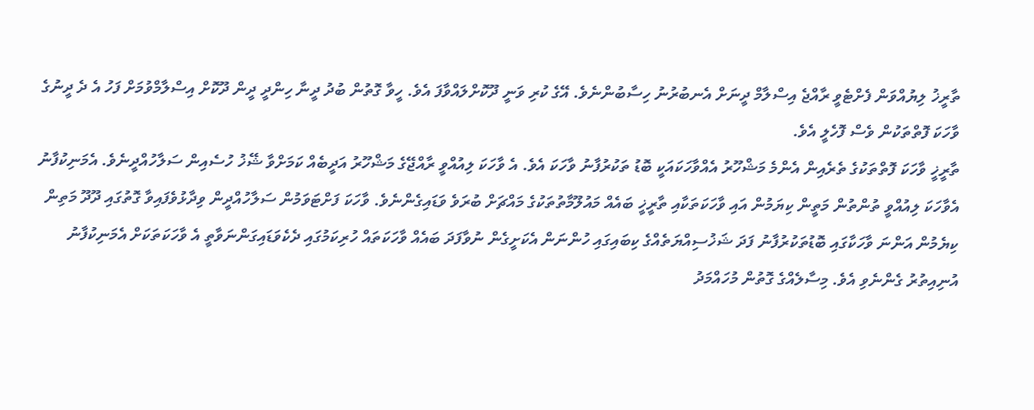ތާރީޚު ލިޔުއްވަން ފެށްޓެވީ ރާއްޖެ އިސްލާމް ދީނަށް އެނބުރުނު ހިސާބުންނެވެ. އޭގެ ކުރި ވަނީ ދޫކޮށްލައްވާފަ އެވެ. ހީވާ ގޮތުން ބުދު ދީނާ ހިންދީ ދީން ދޫކޮށް އިސްލާމްވުމަށް ފަހު އެ ދެ ދީނުގެ ވާހަކަ ފޮތްތަކުން ވެސް ފޮހެލީ އެވެ.
ތާރީޚީ ވާހަކަ ފޮތްތަކުގެ ތެރެއިން އެންމެ މަޝްހޫރު އެއްވާހަކައަކީ ބޮޑު ތަކުރުފާނު ވާހަކަ އެވެ. އެ ވާހަކަ ލިއުއްވީ ރާއްޖޭގެ މަޝްހޫރު އަދީބެއް ކަމަށްވާ ޝޭޚު ހުސެއިން ސަލާހުއްދީނެވެ. އެމަނިކުފާނު އެވާހަކަ ލިއުއްވީ ތުންތުން މަތީން ކިޔަމުން އައި ވާހަކަތަކާއި ތާރީޚީ ބައެއް މައުލޫމާތުތަކުގެ މައްޗަށް ބުރަވެ ވަޑައިގެންނެވެ. ވާހަކަ ފަށްޓަވަމުން ސަލާހުއްދީން ވިދާޅުވެފައިވާ ގޮތުގައި ދޫދޫ މަތިން ކިޔެމުން އަންނަ ވާހަކާގައި ބޮޑުތަކުރުފާނު ފަދަ ޝަޚުސިއްޔަތެއްގެ ކިބައިގައި ހުންނަން އެކަށީގެން ނުވާފަދަ ބައެއް ވާހަކަތައް ހުރިކަމުގައި ދެކެވަޑައިގަންނަވާތީ އެ ވާހަކަތަކަށް އެމަނިކުފާނު އުނިއިތުރު ގެންނެވި އެވެ. މިސާލެއްގެ ގޮތުން މުހައްމަދު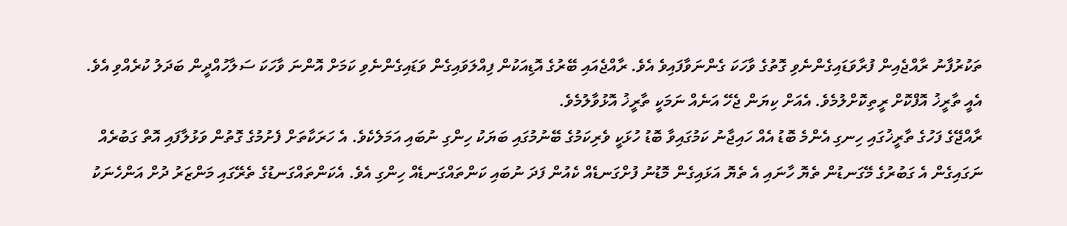ތަކުރުފާނު ރާއްޖެއިން ފުރާވަޑައިގެންނެވި ގޮތުގެ ވާހަކަ ގެންނަވާފައިވެ އެވެ. ރާއްޖެއައި ބޭރުގެ އޮޑިއަކުން ފިއްލަވައިގެން ވަޑައިގެންނެވި ކަމަށް އޮންނަ ވާހަކަ ސަލާހުއްދީން ބަދަލު ކުރެއްވި އެވެ. އެއީ ތާރީޚު އޮފްކޮށް ރީތިކޮށްލުމެވެ. އެއަށް ކިޔަން ޖެހޭ އަނެއް ނަމަކީ ތާރީޚު އޮޅުވާލުމެވެ.
ރާއްޖޭގެ ފަހުގެ ތާރީޚުގައި ހިނގި އެންމެ ބޮޑު އެއް ހައިޖާނު ކަމުގައިވާ ބޮޑު ހުޅަކީ ވެރިކަމުގެ ބޭނުމުގައި ބަޔަކު ހިންގި ނުބައި އަމަލެކެވެ. އެ ހަރަކާތަށް ފެށުމުގެ ގޮތުން ވަޅުލާފައި އޮތް ގަބުރެއް ނަގައިގެން އެ ގަބުރުގެ މޭގަނޑުން ތެޔޮ ހާނައި އެ ތެޔޮ އަޅައިގެން މޮޑުނު ފުށްގަނޑެއް ކެއުން ފަދަ ނުބައި ކަންތައްގަނޑެއް ހިންގި އެވެ. އެކަންތައްގަނޑުގެ ތެރޭގައި މަންޒަރު ދުށް އަންހެނަކު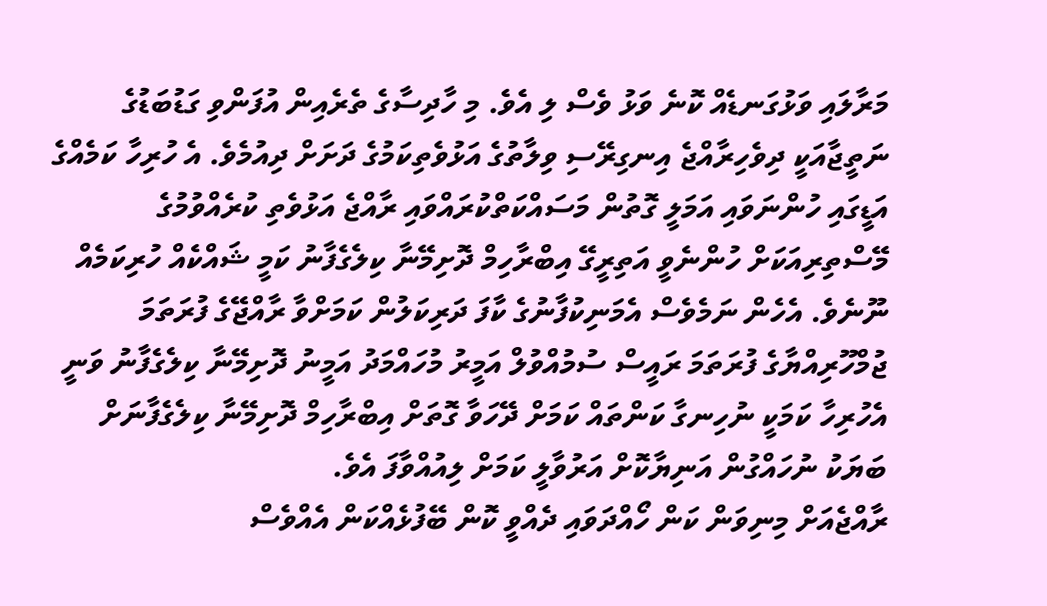މަރާލައި ވަޅުގަނޑެއް ކޮނެ ވަޅު ވެސް ލި އެވެ. މި ހާދިސާގެ ތެރެއިން އުފަންވި ގަޑުބަޑުގެ ނަތީޖާއަކީ ދިވެހިރާއްޖެ އިނގިރޭސި ވިލާތުގެ އަޅުވެތިކަމުގެ ދަށަށް ދިއުމެވެ. އެ ހުރިހާ ކަމެއްގެ އަޑީގައި ހުންނަވައި އަމަލީ ގޮތުން މަސައްކަތްކުރައްވައި ރާއްޖެ އަޅުވެތި ކުރެއްވުމުގެ މޭސްތިރިއަކަށް ހުންނެވީ އަތިރީގޭ އިބްރާހިމް ދޮށިމޭނާ ކިލެގެފާނު ކަމީ ޝައްކެއް ހުރިކަމެއް ނޫނެވެ. އެހެން ނަމެވެސް އެމަނިކުފާނުގެ ކާފަ ދަރިކަލުން ކަމަށްވާ ރާއްޖޭގެ ފުރަތަމަ ޖުމްހޫރިއްޔާގެ ފުރަތަމަ ރައީސް ސުމުއްވުލް އަމީރު މުހައްމަދު އަމީނު ދޮށިމޭނާ ކިލެގެފާނު ވަނީ އެހުރިހާ ކަމަކީ ނުހިނގާ ކަންތައް ކަމަށް ދޭހަވާ ގޮތަށް އިބްރާހިމް ދޮށިމޭނާ ކިލެގެފާނަށް ބަޔަކު ނުހައްގުން އަނިޔާކޮށް އަރުވާލީ ކަމަށް ލިއުއްވާފަ އެވެ.
ރާއްޖެއަށް މިނިވަން ކަން ހޯއްދަވައި ދެއްވީ ކޮން ބޭފުޅެއްކަން އެއްވެސް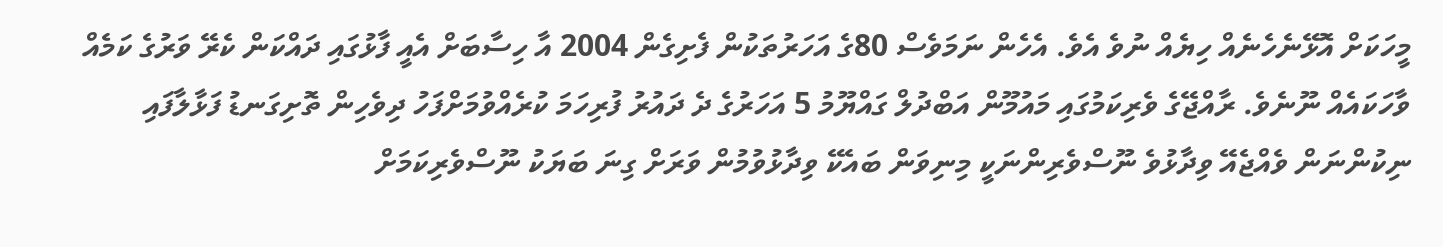މީހަކަށް އޮޅޭނެހެނެއް ހިޔެއް ނުވެ އެވެ. އެހެން ނަމަވެސް 80ގެ އަހަރުތަކުން ފެށިގެން 2004 އާ ހިސާބަށް އެއީ ފާޅުގައި ދައްކަން ކެރޭ ވަރުގެ ކަމެއް ވާހަކައެއް ނޫނެވެ. ރާއްޖޭގެ ވެރިކަމުގައި މައުމޫން އަބްދުލް ގައްޔޫމު 5 އަހަރުގެ ދެ ދައުރު ފުރިހަމަ ކުރެއްވުމަށްފަހު ދިވެހިން ތޮށިގަނޑު ފަޅާލާފައި ނިކުންނަން ވެއްޖެއޭ ވިދާޅުވެ ނޫސްވެރިންނަކީ މިނިވަން ބައެކޭ ވިދާޅުވުމުން ވަރަށް ގިނަ ބަޔަކު ނޫސްވެރިކަމަށް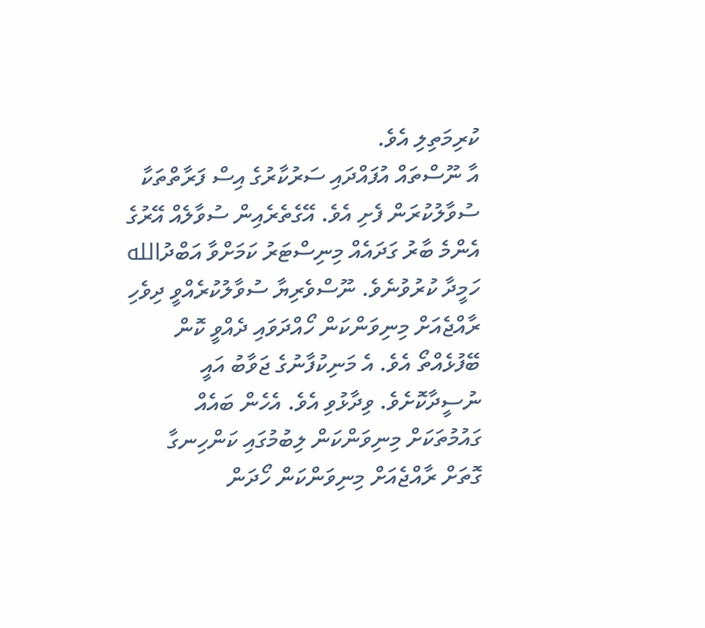ކުރިމަތިލި އެވެ.
އާ ނޫސްތައް އުފައްދައި ސަރުކާރުގެ އިސް ފަރާތްތަކާ ސުވާލުކުރަން ފެށި އެވެ. އޭގެތެރެއިން ސުވާލެއް އޭރުގެ އެންމެ ބާރު ގަދައެއް މިނިސްޓަރު ކަމަށްވާ އަބްދުالله ހަމީދާ ކުރުވުނެވެ. ނޫސްވެރިޔާ ސުވާލުކުރެއްވީ ދިވެހި ރާއްޖެއަށް މިނިވަންކަން ހޯއްދަވައި ދެއްވީ ކޮން ބޭފުޅެއްތޯ އެވެ. އެ މަނިކުފާނުގެ ޖަވާބު އައީ ނުސީދާކޮށެވެ. ވިދާޅުވި އެވެ. އެހެން ބައެއް ގައުމުތަކަށް މިނިވަންކަން ލިބުމުގައި ކަންހިނގާ ގޮތަށް ރާއްޖެއަށް މިނިވަންކަން ހޯދަން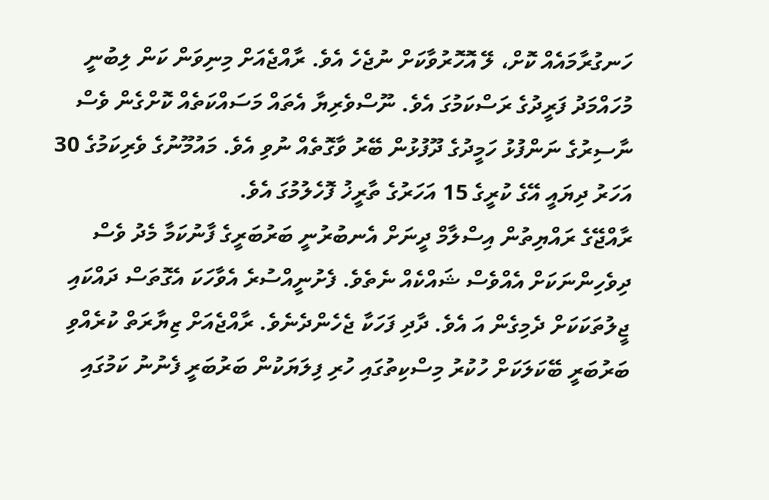ހަނގުރާމައެއް ކޮށް، ލޭ އޮހޮރުވާކަށް ނުޖެހެ އެވެ. ރާއްޖެއަށް މިނިވަން ކަން ލިބުނީ މުހައްމަދު ފަރީދުގެ ރަސްކަމުގަ އެވެ. ނޫސްވެރިޔާ އެތައް މަސައްކަތެއް ކޮށްގެން ވެސް ނާސިރުގެ ނަންފުޅު ހަމީދުގެ ދޫފުޅުން ބޭރު ވާގޮތެއް ނުވި އެވެ. މައުމޫނުގެ ވެރިކަމުގެ 30 އަހަރު ދިޔައީ އޭގެ ކުރީގެ 15 އަހަރުގެ ތާރީޚު ފޮހެލުމުގަ އެވެ.
ރާއްޖޭގެ ރައްޔިތުން އިސްލާމް ދީނަށް އެނބުރުނީ ބަރުބަރީގެ ފާނުކަމާ މެދު ވެސް ދިވެހިންނަކަށް އެއްވެސް ޝައްކެއް ނެތެވެ. ފެށުނީއްސުރެ އެވާހަކަ އެގޮތަސް ދައްކައި ޖީލުތަކަކަށް ދެމިގެން އަ އެވެ. ދާދި ފަހަކާ ޖެހެންދެނެވެ. ރާއްޖެއަށް ޒިޔާރަތް ކުރެއްވި ބަރުބަރީ ބޭކަލަކަށް ހުކުރު މިސްކިތުގައި ހުރި ފިލަޔަކުން ބަރުބަރީ ފެނުނު ކަމުގައި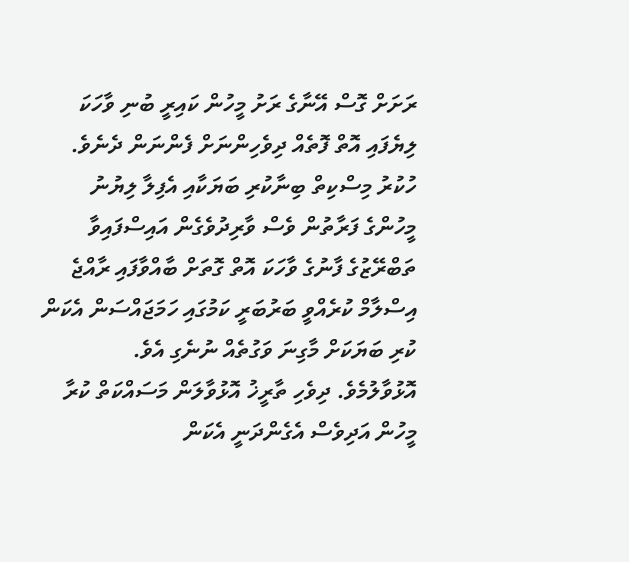ރަށަށް ގޮސް އޭނާގެ ރަށު މީހުން ކައިރީ ބުނި ވާހަކަ ލިޔެފައި އޮތް ފޮތެއް ދިވެހިންނަށް ފެންނަން ދެނެވެ. ހުކުރު މިސްކިތް ބިނާކުރި ބަޔަކާއި އެފިލާ ލިޔުނު މީހުންގެ ފަރާތުން ވެސް ވާރިދުވެގެން އައިސްފައިވާ ތަބްރޭޒުގެ ފާނުގެ ވާހަކަ އޮތް ގޮތަށް ބާއްވާފައި ރާއްޖެ އިސްލާމް ކުރެއްވީ ބަރުބަރީ ކަމުގައި ހަމަޖައްސަން އެކަން ކުރި ބަޔަކަށް މާގިނަ ވަގުތެއް ނުނެގި އެވެ.
އޮޅުވާލުމެވެ. ދިވެހި ތާރީޚު އޮޅުވާލަން މަސައްކަތް ކުރާ މީހުން އަދިވެސް އެގެންދަނީ އެކަން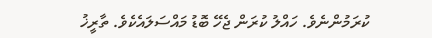ކުރަމުންނެވެ. ހައްލު ކުރަން ޖެހޭ ބޮޑު މައްސަލައެކެވެ. ތާރީޚު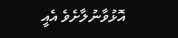އޮޅުވާނުލާށެވެ އެއީ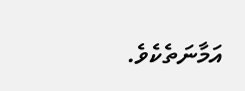އަމާނަތެކެވެ.